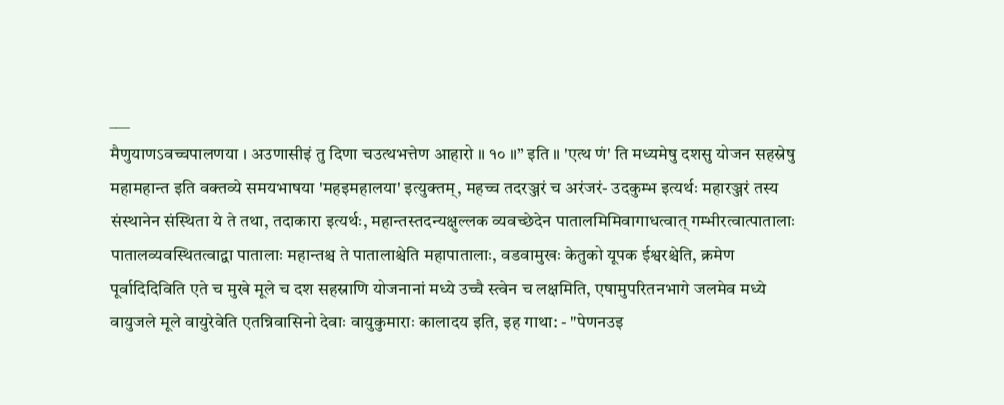___
मैणुयाणऽवच्चपालणया । अउणासीइं तु दिणा चउत्थभत्तेण आहारो ॥ १० ॥” इति ॥ 'एत्थ णं' ति मध्यमेषु दशसु योजन सहस्रेषु महामहान्त इति वक्तव्ये समयभाषया 'महइमहालया' इत्युक्तम्, महच्च तदरञ्जरं च अरंजरं- उदकुम्भ इत्यर्थः महारञ्जरं तस्य संस्थानेन संस्थिता ये ते तथा, तदाकारा इत्यर्थः, महान्तस्तदन्यक्षुल्लक व्यवच्छेदेन पातालमिमिवागाधत्वात् गम्भीरत्वात्पातालाः पातालव्यवस्थितत्वाद्वा पातालाः महान्तश्च ते पातालाश्चेति महापातालाः, वडवामुखः केतुको यूपक ईश्वरश्चेति, क्रमेण पूर्वादिदिविति एते च मुखे मूले च दश सहस्राणि योजनानां मध्ये उच्चै स्त्वेन च लक्षमिति, एषामुपरितनभागे जलमेव मध्ये वायुजले मूले वायुरेवेति एतन्निवासिनो देवाः वायुकुमाराः कालादय इति, इह गाथा: - "पेणनउइ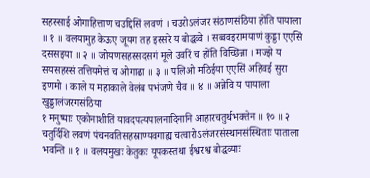सहस्साई ओगाहित्ताण चउद्दिसिं लवणं । चउरोऽलंजर संठाणसंठिया होंति पायाला ॥ १ ॥ वलयामुह केऊए जूयग तह इस्सरे य बोद्धव्वे । सव्ववइरामयाणं कुड्डा एएसिं दससइया ॥ २ ॥ जोयणसहस्सदसगं मूले उवरिं च होंति विच्छिन्ना । मज्झे य सयसहस्सं तत्तियमेत्तं च ओगाढा ॥ ३ ॥ पलिओ मठिईया एएसिं अहिवई सुरा इणमो । काले य महाकाले वेलंब पभंजणे चैव ॥ ४ ॥ अन्नेवि य पायाला खुड्डालंजरगसंठिया
१ मनुष्याः एकोनाशीतिं यावदपत्यपालनादिनानि आहारचतुर्थभक्तेन ॥ १० ॥ २ चतुर्दिशि लवणं पंचनवतिसहस्राण्यवगाह्य चत्वारोऽलंजरसंस्थानसंस्थिताः पाताला भवन्ति ॥ १ ॥ वलयमुखः केतुकः यूपकस्तथा ईश्वरश्व बोद्धव्याः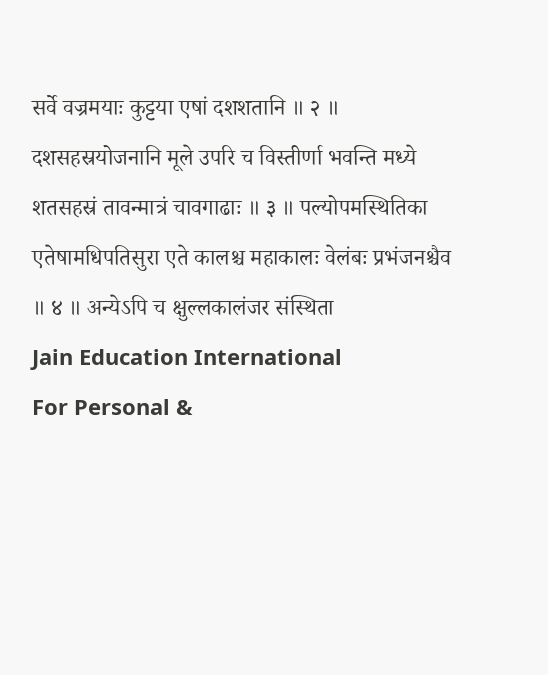सर्वे वज्रमयाः कुट्टया एषां दशशतानि ॥ २ ॥ दशसहस्रयोजनानि मूले उपरि च विस्तीर्णा भवन्ति मध्ये शतसहस्रं तावन्मात्रं चावगाढाः ॥ ३ ॥ पल्योपमस्थितिका एतेषामधिपतिसुरा एते कालश्च महाकालः वेलंबः प्रभंजनश्चैव ॥ ४ ॥ अन्येऽपि च क्षुल्लकालंजर संस्थिता
Jain Education International
For Personal &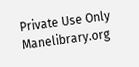Private Use Only
Manelibrary.org